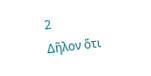2
Δῆλον ὅτι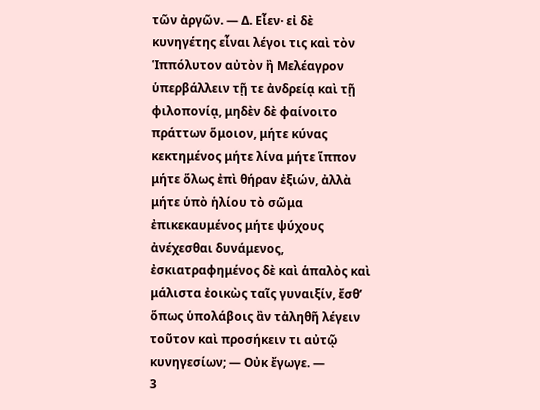τῶν ἀργῶν. — Δ. Εἶεν· εἰ δὲ κυνηγέτης εἶναι λέγοι τις καὶ τὸν Ἱππόλυτον αὐτὸν ἢ Μελέαγρον ὑπερβάλλειν τῇ τε ἀνδρείᾳ καὶ τῇ φιλοπονίᾳ, μηδὲν δὲ φαίνοιτο πράττων ὅμοιον, μήτε κύνας κεκτημένος μήτε λίνα μήτε ἵππον μήτε ὅλως ἐπὶ θήραν ἐξιών, ἀλλὰ μήτε ὑπὸ ἡλίου τὸ σῶμα ἐπικεκαυμένος μήτε ψύχους ἀνέχεσθαι δυνάμενος, ἐσκιατραφημένος δὲ καὶ ἁπαλὸς καὶ μάλιστα ἐοικὼς ταῖς γυναιξίν, ἔσθ’ ὅπως ὑπολάβοις ἂν τἀληθῆ λέγειν τοῦτον καὶ προσήκειν τι αὐτῷ κυνηγεσίων; — Οὐκ ἔγωγε. —
3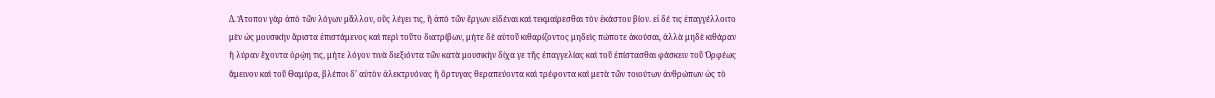Δ. Ἄτοπον γὰρ ἀπὸ τῶν λόγων μᾶλλον, οὓς λέγει τις, ἢ ἀπὸ τῶν ἔργων εἰδέναι καὶ τεκμαίρεσθαι τὸν ἑκάστου βίον. εἰ δέ τις ἐπαγγέλλοιτο μὲν ὡς μουσικὴν ἄριστα ἐπιστάμενος καὶ περὶ τοῦτο διατρίβων, μήτε δὲ αὐτοῦ κιθαρίζοντος μηδεὶς πώποτε ἀκούσαι, ἀλλὰ μηδὲ κιθάραν ἢ λύραν ἔχοντα ὁρῴη τις, μήτε λόγον τινὰ διεξιόντα τῶν κατὰ μουσικὴν δίχα γε τῆς ἐπαγγελίας καὶ τοῦ ἐπίστασθαι φάσκειν τοῦ Ὀρφέως ἄμεινον καὶ τοῦ Θαμύρα, βλέποι δ’ αὐτὸν ἀλεκτρυόνας ἢ ὄρτυγας θεραπεύοντα καὶ τρέφοντα καὶ μετὰ τῶν τοιούτων ἀνθρώπων ὡς τὸ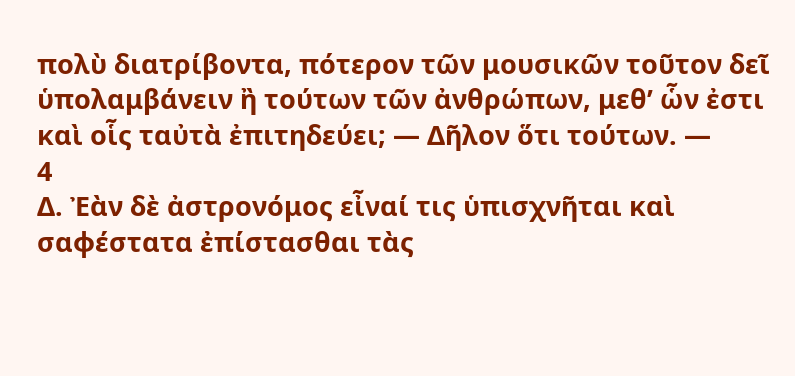πολὺ διατρίβοντα, πότερον τῶν μουσικῶν τοῦτον δεῖ ὑπολαμβάνειν ἢ τούτων τῶν ἀνθρώπων, μεθ’ ὧν ἐστι καὶ οἷς ταὐτὰ ἐπιτηδεύει; — Δῆλον ὅτι τούτων. —
4
Δ. Ἐὰν δὲ ἀστρονόμος εἶναί τις ὑπισχνῆται καὶ σαφέστατα ἐπίστασθαι τὰς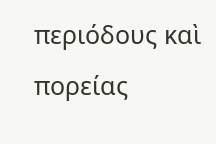περιόδους καὶ πορείας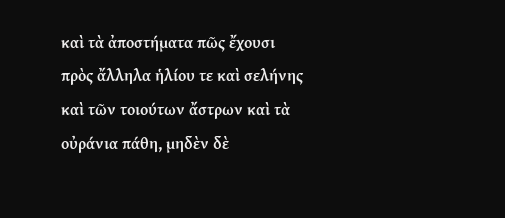καὶ τὰ ἀποστήματα πῶς ἔχουσι πρὸς ἄλληλα ἡλίου τε καὶ σελήνης καὶ τῶν τοιούτων ἄστρων καὶ τὰ οὐράνια πάθη, μηδὲν δὲ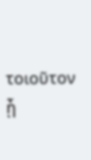τοιοῦτον ᾖ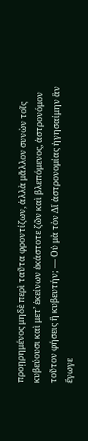προῃρημένος μηδὲ περὶ ταῦτα φροντίζων, ἀλλὰ μᾶλλον συνὼν τοῖς κυβεύουσι καὶ μετ’ ἐκείνων ἑκάστοτε ζῶν καὶ βλεπόμενος, ἀστρονόμον τοῦτον φήσεις ἢ κυβευτήν; — Οὐ μὰ τὸν Δἴ ἀστρονομίας ἡγησαίμην ἂν ἔγωγε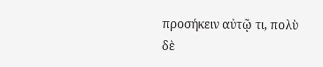προσήκειν αὐτῷ τι, πολὺ δὲ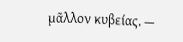μᾶλλον κυβείας. —